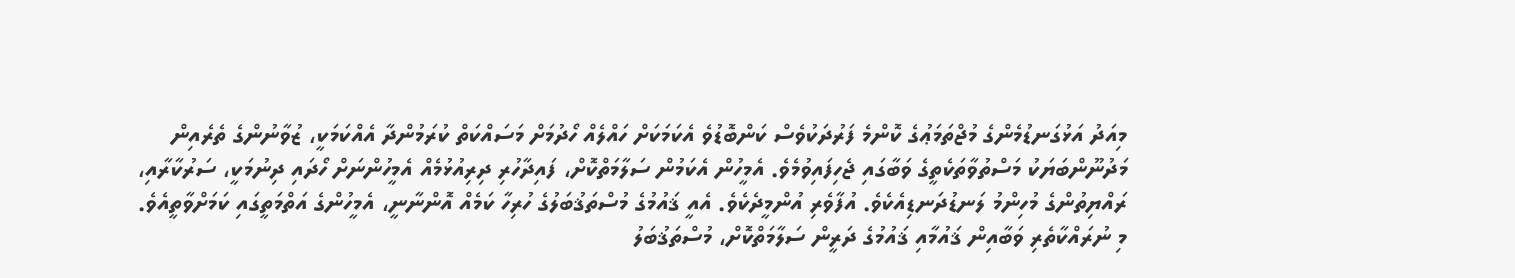މިއަދު އަޅުގަނޑުމެންގެ މުޖްތަމަޢުގެ ކޮންމެ ފަރުދަކުވެސް ކަންބޮޑުވެ އެކަމަކަށް ހައްލެއް ހޯދުމަށް މަސައްކަތް ކުރަމުންދާ އެއްކަމަކީ، ޒުވާނުންގެ ތެރެއިން މަދުނޫންބަޔަކު މަސްތުވާތަކެތީގެ ވަބާގައި ޖެހިފައިވުމެވެ. އެމީހުން އެކަމުން ސަލާމަތްކޮށް، ފައިދާހުރި ދިރިއުޅުމެއް އެމީހުންނަށް ހޯދައި ދިނުމަކީ، ސަރުކާރާއި، ރައްޔިތުންގެ މުހިންމު ލަނޑުދަނޑިއެކެވެ. އުފާވެރި އުންމީދެކެވެ. އެއީ ޤައުމުގެ މުސްތަޤުބަލުގެ ހުރިހާ ކަމެއް އޮންނާނީ، އެމީހުންގެ އަތްމަތީގައި ކަމަށްވާތީއެވެ.
މި ނުރައްކާތެރި ވަބާއިން ޤައުމާއި ޤައުމުގެ ދަރީން ސަލާމަތްކޮށް، މުސްތަޤުބަލު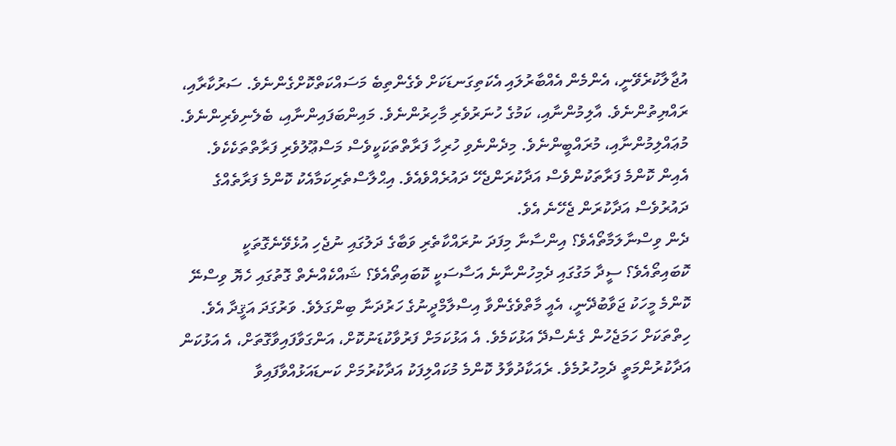އުޖާލާކުރެވޭނީ، އެންމެން އެއްބާރުލައި އެކަތިގަނޑަކަށް ވެގެންތިބެ މަސައްކަތްކޮށްގެންނެވެ. ސަރުކާރާއި، ރައްޔިތުންނެވެ. އާލިމުންނާއި، ކަމުގެ ހުނަރުވެރި މާހިރުންނެވެ. މައިންބަފައިންނާއި، ބެލެނިވެރިންނެވެ. މުޢައްލިމުންނާއި، މުރައްބީންނެވެ. މިދެންނެވި ހުރިހާ ފަރާތްތަކަކީވެސް މަސްޢޫލުވެރި ފަރާތްތަކެކެވެ. އެއިން ކޮންމެ ފަރާތަކުންވެސް އަދާކުރަންޖެހޭ ދައުރެއްވެއެވެ. އިޙްލާސްތެރިކަމާއެކު ކޮންމެ ފަރާތެއްގެ ދައުރުވެސް އަދާކުރަން ޖެހޭނެ އެވެ.
ދެން ވިސްނާލަމާތޯއެވެ؟ އިންސާނާ މިފަދަ ނުރައްކާތެރި ވަބާގެ ދަލުގައި ނުޖެހި އުޅެވޭނެގޮތަކީ ކޮބައިތޯއެވެ؟ ސީދާ މަގުގައި ދެމިހުންނާނެ އަސާސަކީ ކޮބައިތޯއެވެ؟ ޝައްކެއްނެތް ގޮތުގައި ހެޔޮ ވިސްނޭ ކޮންމެ މީހަކު ޖަވާބުދޭނީ، އެއީ މާތްވެގެންވާ އިސްލާމްދީނުގެ ހަރުދަނާ ބިންގަލެވެ. ވަރުގަދަ އަޤީދާ އެވެ. ހިތްތަކަށް ހަމަޖެހުން ގެނެސްދޭ އަޅުކަމެވެ. އެ އަޅުކަމަށް ފަރުވާކުޑަނުކޮށް، އަންގަވާފައިވާގޮތަށް، އެ އަޅުކަން އަދާކުރުންމަތީ ދެމިހުރުމެވެ. ރެއަކާދުވާލު ކޮންމެ މުކައްލިފަކު އަދާކުރުމަށް ކަނޑައަޅުއްވާފައިވާ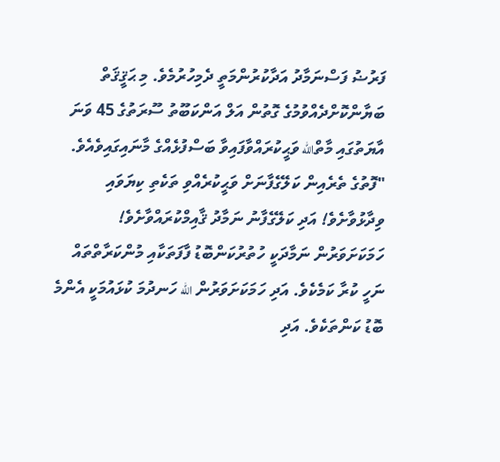ފަރުޟު ފަސްނަމާދު އަދާކުރުންމަތީ ދެމިހުރުމެވެ. މި ޙަޤީޤަތް ބަޔާންކޮށްދެއްވުމުގެ ގޮތުން އަލް އަންކަބޫތު ސޫރަތުގެ 45 ވަނަ އާޔަތުގައި މާތްالله ވަޙީކުރައްވާފައިވާ ބަސްފުޅެއްގެ މާނައިގައިވެއެވެ. "ފޮތުގެ ތެރެއިން ކަލޭގެފާނަށް ވަޙީކުރެއްވި ތަކެތި ކިޔަވައި ވިދާޅުވާށެވެ! އަދި ކަލޭގެފާނު ނަމާދު ޤާއިމްކުރައްވާށެވެ! ހަމަކަށަވަރުން ނަމާދަކީ ހުތުރުކަންބޮޑު ފާފަތަކާއި މުންކަރާތްތައް ނަހީ ކުރާ ކަމެކެވެ. އަދި ހަމަކަށަވަރުން الله ހަނދުމަ ކުޅައުމަކީ އެންމެ ބޮޑު ކަންތަކެވެ. އަދި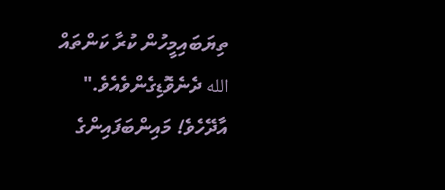ތިޔަބައިމީހުން ކުރާ ކަންތައް الله ދެނެވޮޑިގެންވެއެވެ."
އާދޭހެވެ! މައިންބަފައިންގެ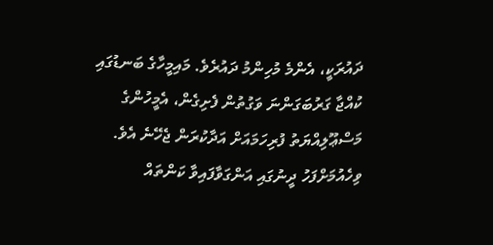ދައުރަކީ، އެންމެ މުހިންމު ދައުރެވެ. މައިމީހާގެ ބަނޑުގައި ކުއްޖާ ގަރުބަގަންނަ ވަގުތުން ފެށިގެން، އެމީހުންގެ މަސްޢޫލިއްޔަތު ފުރިހަމައަށް އަދާކުރަން ޖެހޭނެ އެވެ. ވިހެއުމަށްފަހު ދީނުގައި އަންގަވާފައިވާ ކަންތައް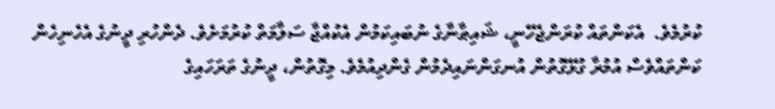ކުރުމެވެ.  އެކަންތައް ކުރަންޖެހޭނީ، ޝައިޠާނާގެ ނުބައިކަމުން އެކުއްޖާ ސަލާމަތް ކުރުމަށެވެ. ދެންހުރި ދީނުގެ އެހެނިހެން ކަންތައްވެސް އުމުރާ ގުޅޭގޮތުން އުނގަންނައިދެމުން ގެންދިއުމެވެ. މިގޮތުން، ދީނުގެ ތަރަހައިގެ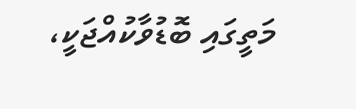މަތީގައި ބޮޑުވާކުއްޖަކީ،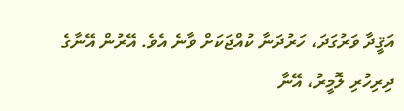އަޤީދާ ވަރުގަދަ، ހަރުދަނާ ކުއްޖަކަށް ވާނެ އެވެ. އޭރުން އޭނާގެ ދިރިހުރި ލޮމީރު، އޭނާ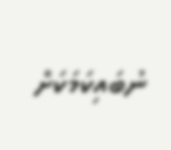ނުބައިކަމަކަށް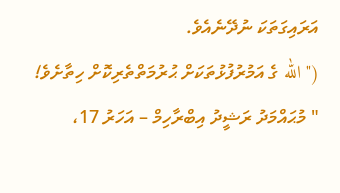އަރައިގަތަކަ ނުދޭނެއެވެ.
(" الله ގެ އަމުރުފުޅުތަކަށް ޙުރުމަތްތެރިކޮށް ހިތާށެވެ! " މުޙައްމަދު ރަޝީދު އިބްރާހިމް – އަހަރު 17،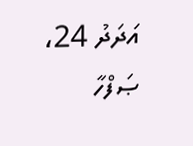އަދަދު 24، ޞަފްހާ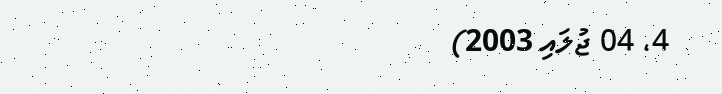4، 04 ޖުލައި 2003)